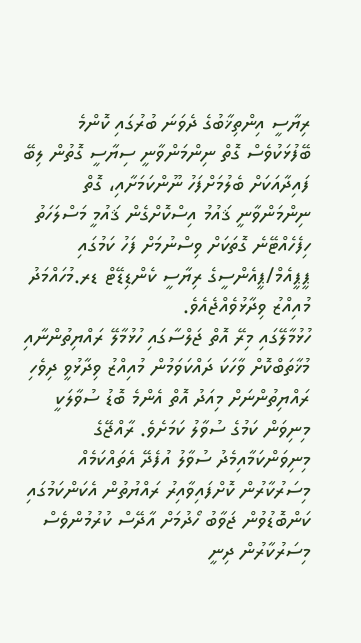ރިޔާސީ އިންތިޚާބުގެ ދެވަނަ ބުރުގައި ކޮންމެ ބޭފުޅަކުވެސް ގޮތް ނިންމަންވާނީ ސިޔާސީ ގޮތުން ލިބޭ ފައިދާއަކަށް ބެލުމަށްފަހު ނޫންކަމަށާއި، ގޮތް ނިންމަންވާނީ ޤައުމު އިސްކޮށްގެން ޤައުމީ މަސްލަހަތު ހިފެހެއްޓޭނެ ގޮތަކަށް ވިސްނުމަށް ފަހު ކަމުގައި ޕީޕީއެމް/ޕީއެންސީގެ ރިޔާސީ ކެންޑިޑޭޓް ޑރ.މުހައްމަދު މުއިއްޒު ވިދާޅުވެއްޖެއެވެ.
ހުޅުމާލޭގައި މިރޭ އޮތް ޖަލްސާގައި ހުޅުމާލޭ ރައްޔިތުންނާއި މުޚާތަބްކޮށް ވާހަކަ ދައްކަވަމުން މުއިއްޒު ވިދާޅުވީ ދިވެހި ރައްޔިތުންނަށް މިއަދު އޮތް އެންމެ ބޮޑު ސުވާލަކީ މިނިވަން ކަމުގެ ސުވާލު ކަމަށެވެ. ރާއްޖޭގެ މިނިވަންކަމާއިމެދު ސުވާލު އުފެދޭ އެތައްކަމެއް މިސަރުކާރުން ކޮށްފައިވާއިރު ރައްޔުތުން އެކަންކަމުގައި ކަންބޮޑުވުން ޖަވާބު ހޯދުމަށް އާދޭސް ކުރުމުންވެސް މިސަރުކާރުން ދިނީ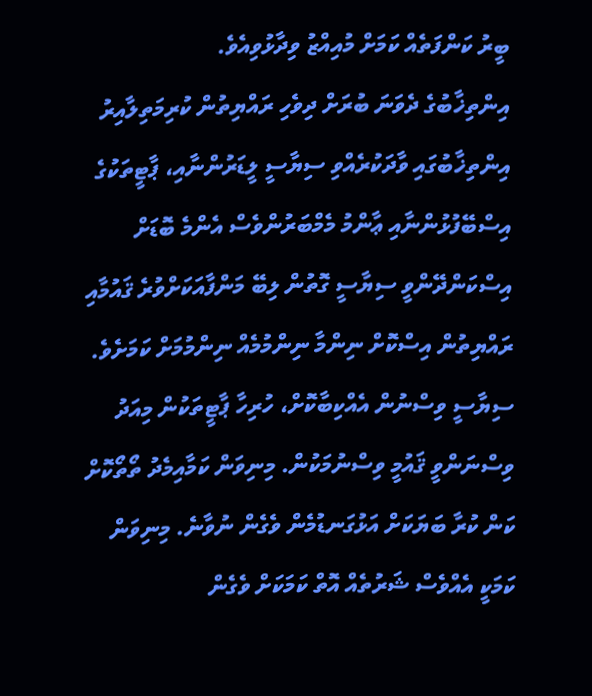ބީރު ކަންފަތެއް ކަމަށް މުއިއްޒު ވިދާޅުވިއެވެ.
އިންތިޚާބުގެ ދެވަނަ ބުރަށް ދިވެހި ރައްޔިތުން ކުރިމަތިލާއިރު އިންތިޚާބުގައި ވާދަކުރެއްވި ސިޔާސީ ލީޑަރުންނާއި، ޕާޓީތަކުގެ އިސްބޭފުޅުންނާއި ޢާންމު މެމްބަރުންވެސް އެންމެ ބޮޑަށް އިސްކަންދޭންވީ ސިޔާސީ ގޮތުން ލިބޭ މަންފާއަކަށްވުރެ ޤައުމާއި ރައްޔިތުން އިސްކޮށް ނިންމާ ނިންމުމެއް ނިންމުމަށް ކަމަށެވެ.
ސިޔާސީ ވިސްނުން އެއްކިބާކޮށް، ހުރިހާ ޕާޓީތަކުން މިއަދު ވިސްނަންވީ ޤައުމީ ވިސްނުމަކުން. މިނިވަން ކަމާއިމެދު ތޯތޯކޮށް ކަން ކުރާ ބަޔަކަށް އަޅުގަނޑުމެން ވެގެން ނުވާނެ. މިނިވަން ކަމަކީ އެއްވެސް ޝަރުތެއް އޮތް ކަމަކަށް ވެގެން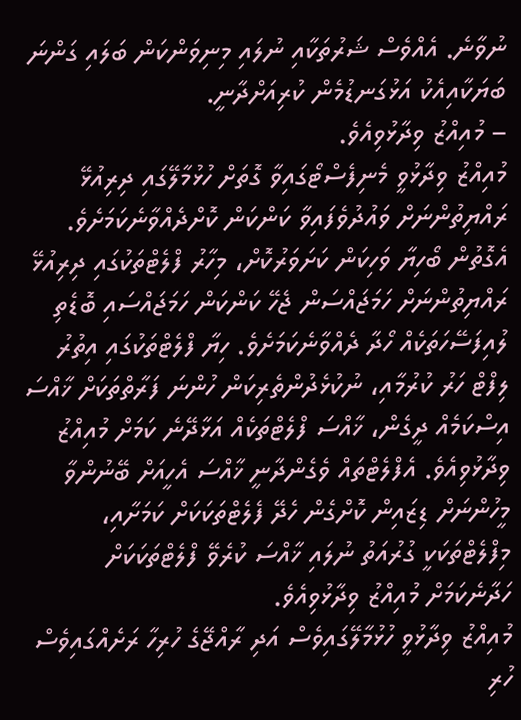ނުވާނެ. އެއްވެސް ޝަރުތަކާއި ނުލައި މިނިވަންކަން ބަލައި ގަންނަ ބަޔަކާއިއެކު އަޅުގަނޑުމެން ކުރިއަށްދާނީ.
– މުއިއްޒު ވިދާޅުވިއެވެ.
މުއިއްޒު ވިދާޅުވީ މެނިފެސްޓޯގައިވާ ގޮތަށް ހުޅުމާލޭގައި ދިރިއުޅޭ ރައްޔިތުންނަށް ވައުދުވެފައިވާ ކަންކަން ކޮށްދެއްވާނެކަމަށެވެ. އެގޮތުން ބޯހިޔާ ވަހިކަން ކަށަވަރުކޮށް، މިހާރު ފްލެޓްތަކުގައި ދިރިއުޅޭ ރައްޔިތުންނަށް ހަމަޖައްސަން ޖެހޭ ކަންކަން ހަމަޖައްސައި ބޮޑެތި ލުއިފަސޭހަތަކެއް ހޯދާ ދެއްވާނެކަމަށެވެ. ހިޔާ ފްލެޓްތަކުގައި އިތުރު ލިފްޓް ހަރު ކުރުމާއި، ނުކުޅެދުންތެރިކަން ހުންނަ ފަރާތްތަކަށް ޚާއްސަ އިސްކަމެއް ދީގެން، ޚާއްސަ ފްލެޓްތަކެއް އަޅާދޭނެ ކަމަށް މުއިއްޒު ވިދާޅުވިއެވެ. އެފްލެޓްތައް ވެގެންދާނީ ޚާއްސަ އެހީއަށް ބޭނުންވާ މީހުންނަށް ޑިޒައިން ކޮށްގެން ހެދޭ ފެލެޓްތަކަކަށް ކަމަށާއި، މިފްލެޓްތަކަކީ ގުރުއަތު ނުލައި ޚާއްސަ ކުރެވޭ ފްލެޓްތަކަކަށް ހަދާނެކަމަށް މުއިއްޒު ވިދާޅުވިއެވެ.
މުއިއްޒު ވިދާޅުވީ ހުޅުމާލޭގައިވެސް އަދި ރާއްޖޭގެ ހުރިހާ ރަށެއްގައިވެސް ހުރި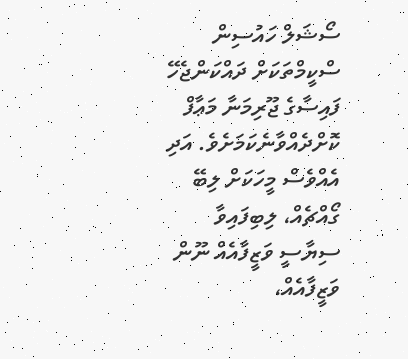ސޯޝަލް ހައުސިން ސްކީމްތަކަށް ދައްކަންޖެހޭ ފައިސާގެ ޖޫރިމަނާ މަޢާފް ކޮށްދެއްވާނެކަމަށެވެ. އަދި އެއްވެސް މީހަކަށް ލިބޭ ގޯއްޗެއް، ލިބިފައިވާ ސިޔާސީ ވަޒީފާއެއް ނޫން ވަޒީފާއެއް،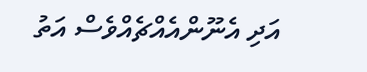އަދި އެނޫންއެއްޗެއްވެސް އަތު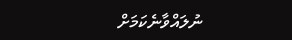ނުލައްވާނެކަމަށް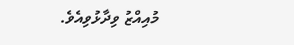މުއިއްޒު ވިދާޅުވިއެވެ.